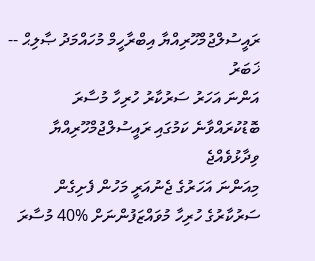ރައީސުލްޖުމްހޫރިއްޔާ އިބްރާހީމް މުހައްމަދު ޞާލިޙް --
ޚަބަރު
އަންނަ އަހަރު ސަރުކާރު ހުރިހާ މުސާރަ ބޮޑުކުރައްވާނެ ކަމުގައި ރައީސުލްޖުމްހޫރިއްޔާ ވިދާޅުވެއްޖެ
މިއަންނަ އަހަރުގެ ޖެނުއަރީ މަހުން ފެށިގެން ސަރުކާރުގެ ހުރިހާ މުވައްޒަފުންނަށް %40 މުސާރަ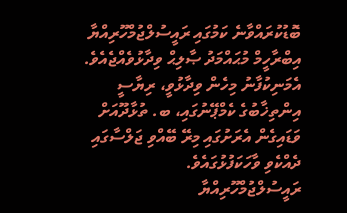ބޮޑުކުރައްވާނެ ކަމުގައި ރައީސުލްޖުމްހޫރިއްޔާ އިބްރާހީމް މުޙައްމަދު ޞާލިޙް ވިދާޅުވެއްޖެއެވެ.
އެމަނިކުފާނު މިހެން ވިދާޅުވީ، ރިޔާސީ އިންތިޚާބުގެ ކެމްޕޭނުގައި، ބ. ތުޅާދޫއަށް ވަޑައިގެން އެރަށުގައި މިރޭ ބޭއްވި ޖަލްސާގައި ދެއްކެވި ވާހަކަފުޅުގައެވެ.
ރައީސުލްޖުމްހޫރިއްޔާ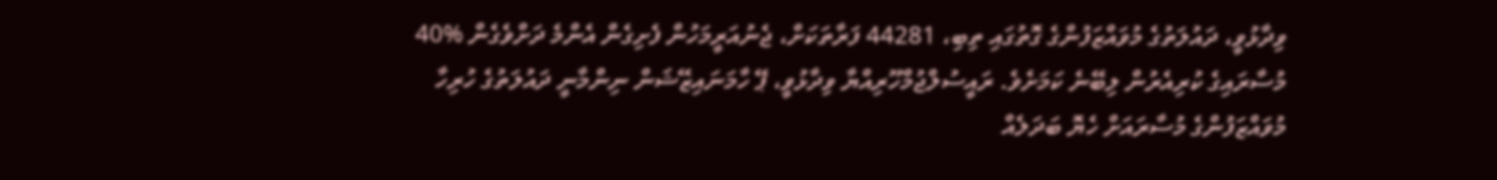ވިދާޅުވީ، ދައުލަތުގެ މުވައްޒަފުންގެ ގޮތުގައި ތިބި، 44281 ފަރާތަކަށް، ޖެނުއަރީމަހުން ފެށިގެން އެންމެ ދަށްވެގެން %40 މުސާރައިގެ ކުރިއެރުން ލިބޭނެ ކަމަށެވެ. ރައީސުލްޖުމްހޫރިއްޔާ ވިދާޅުވީ، ޕޭ ހާމަނައިޒޭޝަން ނިންމާނީ ދައުލަތުގެ ހުރިހާ މުވައްޒަފުންގެ މުސާރައަށް ހެޔޮ ބަދަލެއް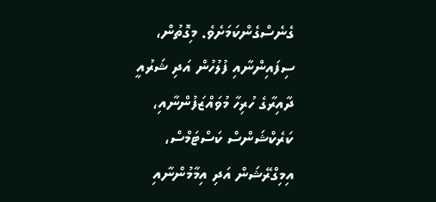ގެނެސްގެންކަމަށެވެ. މިގޮތުން، ސިފައިންނާއި ފުލުހުން އަދި ޝަރުއީ ދާއިރާގެ ހުރިހާ މުވައްޒަފުންނާއި، ކަރެކްޝަންސް ކަސްޓަމްސް، އިމިގްރޭޝަން އަދި އިމާމުންނާއި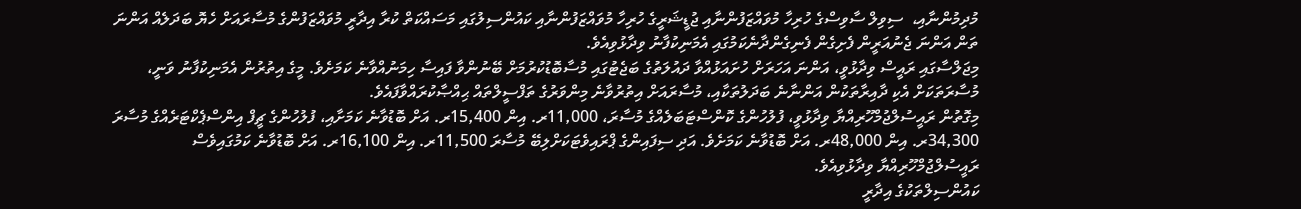މުދިމުންނާއި،  ސިވިލް ސާވިސްގެ ހުރިހާ މުވައްޒަފުންނާއި ޖުޑީޝަރީގެ ހުރިހާ މުވައްޒަފުންނާއި ކައުންސިލުގައި މަސައްކަތް ކުރާ އިދާރީ މުވައްޒަފުންގެ މުސާރައަށް ހެޔޮ ބަދަލެއް އަންނަ ތަން އަންނަ ޖެނުއަރީން ފެށިގެން ފެނިގެންދާނެކަމުގައި އެމަނިކުފާނު ވިދާޅުވިއެވެ.
މިޖަލްސާގައި ރައީސް ވިދާޅުވީ، އަންނަ އަހަރަށް ހުށައަޅުއްވާ ދައުލަތުގެ ބަޖެޓުގައި މުސާބޮޑުކުރުމަށް ބޭނުންވާ ފައިސާ ހިމަނުއްވާނެ ކަމަށެވެ. މީގެ އިތުރުން އެމަނިކުފާނު ވަނީ، މުސާރަތަކަށް އެކި ދާއިރާތަކުން އަންނާނެ ބަދަލުތަކާއި، މުސާރައަށް އިތުރުވާނެ މިންވަރުގެ ތަފްސީލްތައް ޙިއްޞާކުރައްވާފައެވެ.
މިގޮތުން ރައީސުލްޖުމްހޫރިއްޔާ ވިދާޅުވީ، ފުލުހުންގެ ކޮންސްޓަބަލެއްގެ މުސާރަ، 11,000ރ. އިން 15,400ރ. އަށް ބޮޑުވާނެ ކަމަށާއި، ފުލުހުންގެ ޗީފް އިންސްޕެކްޓަރެއްގެ މުސާރަ 34,300ރ. އިން 48,000ރ. އަށް ބޮޑުވާނެ ކަމަށެވެ. އަދި ސިފައިންގެ ޕްރައިވެޓަކަށްލިބޭ މުސާރަ 11,500ރ. އިން 16,100ރ. އަށް ބޮޑުވާނެ ކަމުގައިވެސް ރައީސުލްޖުމްހޫރިއްޔާ ވިދާޅުވިއެވެ.
ކައުންސިލްތަކުގެ އިދާރީ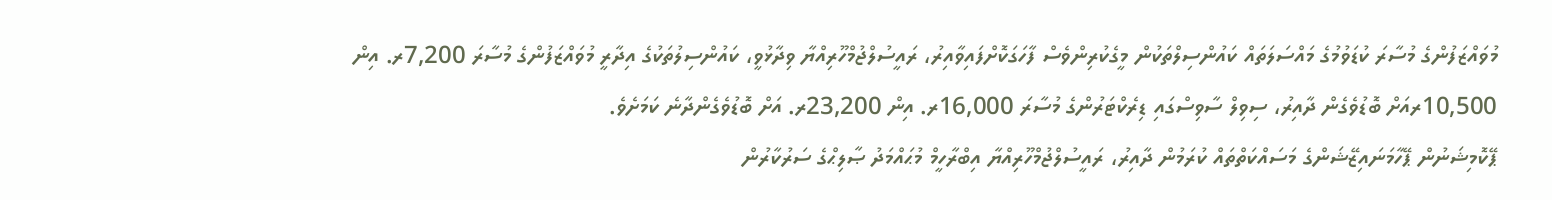މުވައްޒަފުންގެ މުސާރަ ކުޑަވުމުގެ މައްސަލަތައް ކައުންސިލްތަކުން މީގެކުރިންވެސް ފާހަގަކޮށްފައިވާއިރު، ރައީސުލްޖުމްހޫރިއްޔާ ވިދާޅުވީ، ކައުންސިލުތަކުގެ އިދާރީ މުވައްޒަފުންގެ މުސާރަ 7,200ރ. އިން 10,500ރއަށް ބޮޑުވެގެން ދާއިރު، ސިވިލް ސާވިސްގައި ޑިރެކްޓަރުންގެ މުސާރަ 16,000ރ. އިން 23,200ރ. އަށް ބޮޑުވެގެންދާނެ ކަމަށެވެ.
ޕޭކޮމިޝަނުން ޕޭހާމަނައިޒޭޝަންގެ މަސައްކަތްތައް ކުރަމުން ދާއިރު، ރައީސުލްޖުމްހޫރިއްޔާ އިބްރާހީމް މުޙައްމަދު ޞާލިޙްގެ ސަރުކާރުން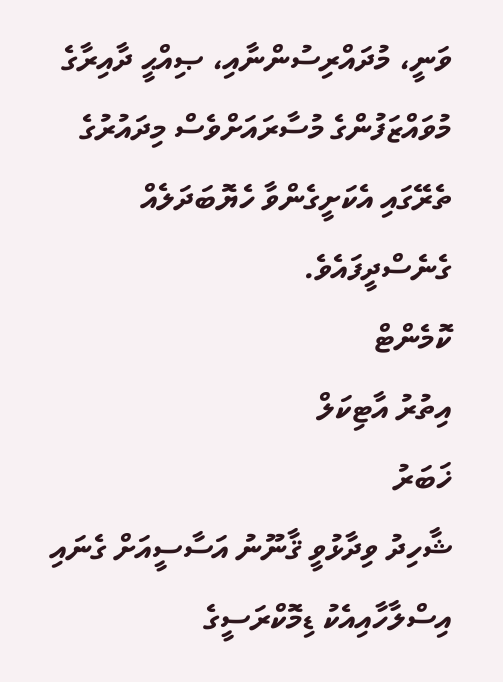ވަނީ، މުދައްރިސުންނާއި، ޞިއްޙީ ދާއިރާގެ މުވައްޒަފުންގެ މުސާރައަށްވެސް މިދައުރުގެ ތެރޭގައި އެކަށީގެންވާ ހެޔޮބަދަލެއް ގެނެސްދީފައެވެ.
ކޮމެންޓް
އިތުރު އާޓިކަލް
ޚަބަރު
ޝާހިދު ވިދާޅުވީ ޤާނޫނު އަސާސީއަށް ގެނައި އިސްލާހާއިއެކު ޑިމޮކްރަސީގެ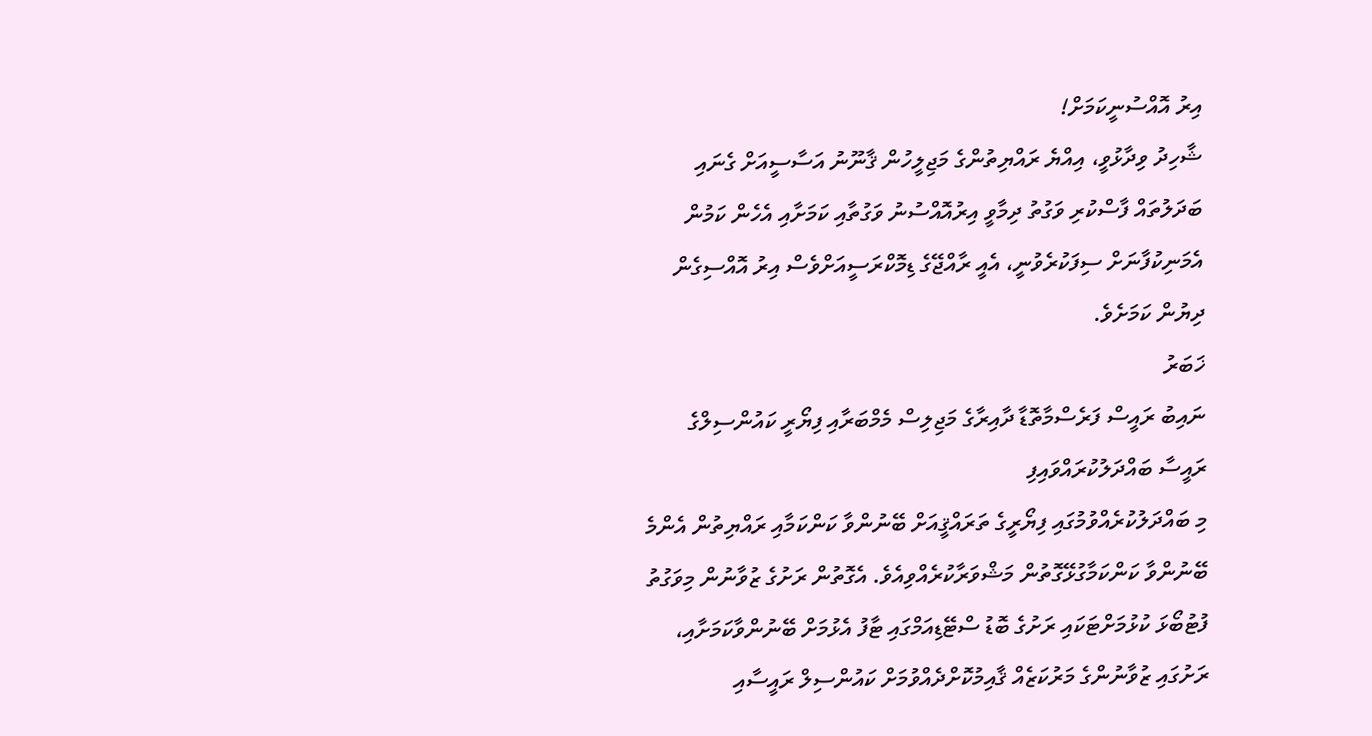އިރު އޮއްސުނީކަމަށް!
ޝާހިދު ވިދާޅުވީ، އިއްޔެ ރައްޔިތުންގެ މަޖިލީހުން ޤާނޫނު އަސާސީއަށް ގެނައި ބަދަލުތައް ފާސްކުރި ވަގުތު ދިމާވީ އިރުއޮއްސުނު ވަގުތާއި ކަމަށާއި އެހެން ކަމުން އެމަނިކުފާނަށް ސިފަކުރެވުނީ، އެއީ ރާއްޖޭގެ ޑިމޮކްރަސީއަށްވެސް އިރު އޮއްސިގެން ދިޔުން ކަމަށެވެ.
ޚަބަރު
ނައިބު ރައީސް ފަރެސްމާތޮޑާ ދާއިރާގެ މަޖިލިސް މެމްބަރާއި ފިޔޯރީ ކައުންސިލްގެ ރައީސާ ބައްދަލުކުރައްވައިފި
މި ބައްދަލުކުރެއްވުމުގައި ފިޔޯރީގެ ތަރައްޤީއަށް ބޭނުންވާ ކަންކަމާއި ރައްޔިތުން އެންމެ ބޭނުންވާ ކަންކަމާގުޅޭގޮތުން މަޝްވަރާކުރެއްވިއެވެ. އެގޮތުން ރަށުގެ ޒުވާނުން މިވަގުތު ފުޓުބޯޅަ ކުޅުމަށްޓަކައި ރަށުގެ ބޮޑު ސްޓޭޑިއަމްގައި ޓާފު އެޅުމަށް ބޭނުންވާކަމަށާއި، ރަށުގައި ޒުވާނުންގެ މަރުކަޒެއް ޤާއިމުކޮށްދެއްވުމަށް ކައުންސިލް ރައީސާއި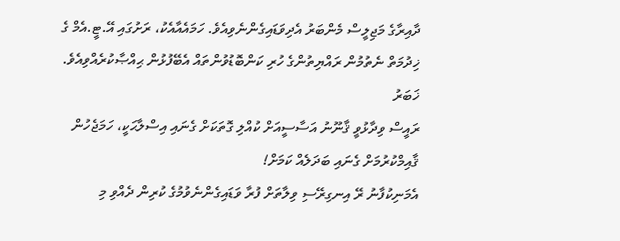ދާއިރާގެ މަޖިލީސް މެންބަރު އެދިވަޑައިގެންނެވިއެވެ. ހަމައެއާއެކު، ރަށުގައި އޭ.ޓީ.އެމް ގެ ޚިދުމަތް ނެތުމުން ރައްޔިތުންގެ ހުރި ކަންބޮޑުވުންތައް އެބޭފުޅުން ޙިއްޞާކުރެއްވިއެވެ.
ޚަބަރު
ރައީސް ވިދާޅުވީ ޤާނޫނު އަސާސީއަށް ކުއްލި ގޮތަކަށް ގެނައި އިސްލާޙަކީ، ހަމަޖެހުން ޤާއިމްކުރުމަށް ގެނައި ބަދަލެއް ކަމަށް!
އެމަނިކުފާނު ރޭ އިނގިރޭސި ވިލާތަށް ފުރާ ވަޑައިގެންނެވުމުގެ ކުރިން ދެއްވި މި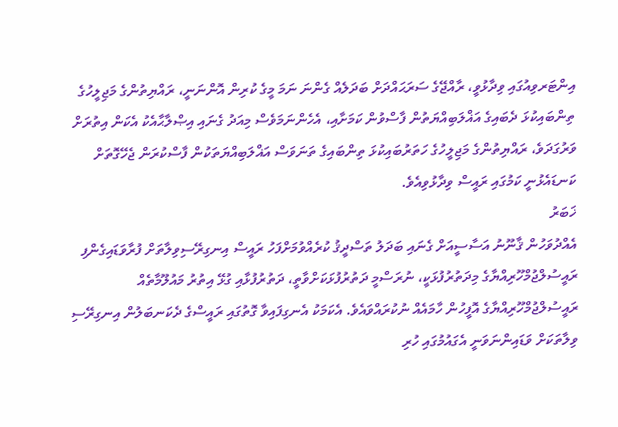އިންޓަރވިއުގައި ވިދާޅުވީ، ރާއްޖޭގެ ސަރަޙައްދަށް ބަދަލެއް ގެންނަ ނަމަ މީގެ ކުރިން އޮންނަނީ، ރައްޔިތުންގެ މަޖިލީހުގެ ތިންބައިކުޅަ ދެބައިގެ އަޣްލަބިއްޔަތުން ފާސްވުން ކަމަށާއި، އެހެންނަމަވެސް މިއަދު ގެނައި އިޞްލާޙާއެކު އެކަން އިތުރަށް ވަރުގަދަވެ، ރައްޔިތުންގެ މަޖިލީހުގެ ހަތަރުބައިކުޅަ ތިންބައިގެ ތަނަވަސް އަޣްލަބިއްޔަތަކުން ފާސްކުރަން ޖެހޭގޮތަށް ކަނޑައެޅުނީ ކަމުގައި ރައީސް ވިދާޅުވިއެވެ.
ޚަބަރު
އެއްދުވަހުން ޤާނޫނު އަސާސީއަށް ގެނައި ބަދަލު ތަސްދީޤު ކުރެއްވުމަށްފަހު ރައީސް އިނގިރޭސިވިލާތަށް ފުރާވަޑައިގެންފި
ރައީސުލްޖުމްހޫރިއްޔާގެ މިދަތުރުފުޅަކީ، ނުރަސްމީ ދަތުރުފުޅަކަށްވާތީ، ދަތުރުފުޅާއި ގުޅޭ އިތުރު މައުލޫމާތެއް ރައީސުލްޖުމްހޫރިއްޔާގެ އޮފީހުން ހާމައެއް ނުކުރައްވައެވެ. އެކަމަކު އެނގިފައިވާ ގޮތުގައި ރައީސްގެ ދެކަނބަލުން އިނގިރޭސި ވިލާތަކަށް ވަޑައިންނަވަނީ އެގައުމުގައި ހުރި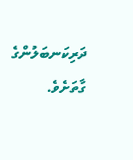ދަރިކަނބަލުންގެ ގާތަށެވެ.